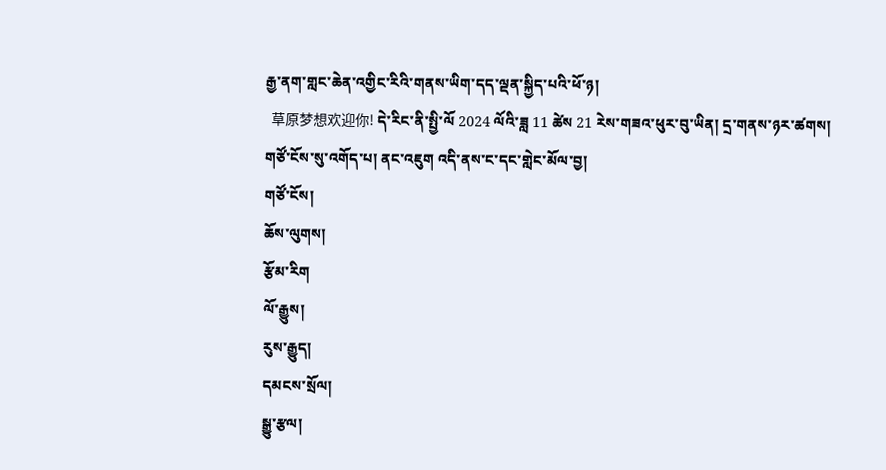རྒྱ་ནག་གླང་ཆེན་འགྱིང་རིའི་གནས་ཡིག་དད་ལྡན་སྐྱིད་པའི་ཕོ་ཉ།
  草原梦想欢迎你! དེ་རིང་ནི་སྤྱི་ལོ 2024 ལོའི་ཟླ 11 ཚེས 21 རེས་གཟའ་ཕུར་བུ་ཡིན། དྲ་གནས་ཉར་ཚགས།  གཙོ་ངོས་སུ་འགོད་པ། ནང་འཇུག འདི་ནས་ང་དང་གླེང་མོལ་བྱ།
གཙོ་ངོས།
ཆོས་ལུགས།
རྩོམ་རིག
ལོ་རྒྱུས།
རུས་རྒྱུད།
དམངས་སྲོལ།
སྒྱུ་རྩལ།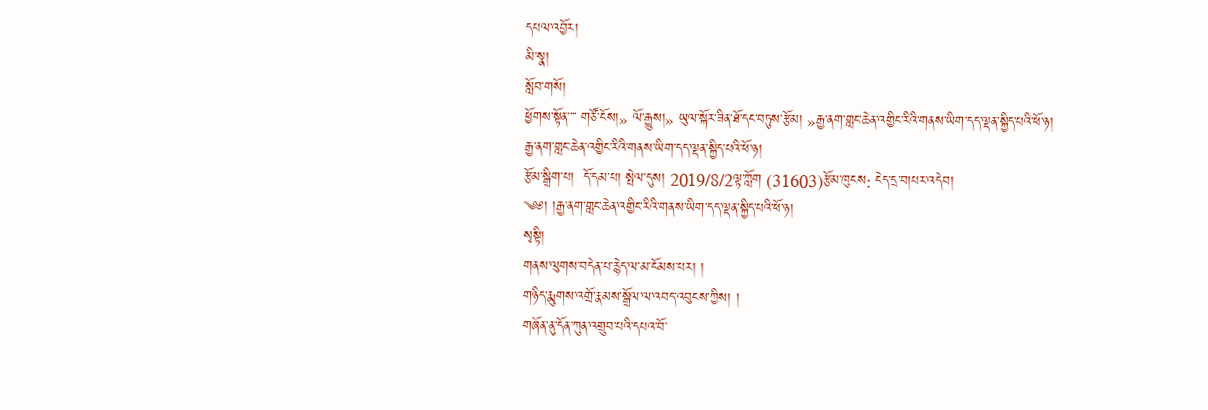དཔལ་འབྱོར།
མི་སྣ།
སློབ་གསོ།
ཕྱོགས་སྟོན་་་་ གཙོ་ངོས།» ལོ་རྒྱུས།» ཡུལ་སྐོར་ཟིན་ཐོ་དང་བཏུས་རྩོམ། »རྒྱ་ནག་གླང་ཆེན་འགྱིང་རིའི་གནས་ཡིག་དད་ལྡན་སྐྱིད་པའི་ཕོ་ཉ།
རྒྱ་ནག་གླང་ཆེན་འགྱིང་རིའི་གནས་ཡིག་དད་ལྡན་སྐྱིད་པའི་ཕོ་ཉ།
རྩོམ་སྒྲིག་པ།  དོ་དམ་པ། སྤེལ་དུས། 2019/8/2ལྟ་ཀློག (31603)རྩོམ་ཁུངས: ངེད་དྲ་བ།པར་འདེབ།
༄༅། །རྒྱ་ནག་གླང་ཆེན་འགྱིང་རིའི་གནས་ཡིག་དད་ལྡན་སྐྱིད་པའི་ཕོ་ཉ།
སྭསྟི།
གནས་ལུགས་བདེན་པ་རྙེད་ལ་མ་ངོམས་པར། །
གཉིད་རྨུགས་འགྲོ་རྣམས་སྒྲོལ་ལ་འབད་འབུངས་ཀྱིས། །
གཞོན་ནུ་དོན་ཀུན་འགྲུབ་པའི་དཔའ་བོ་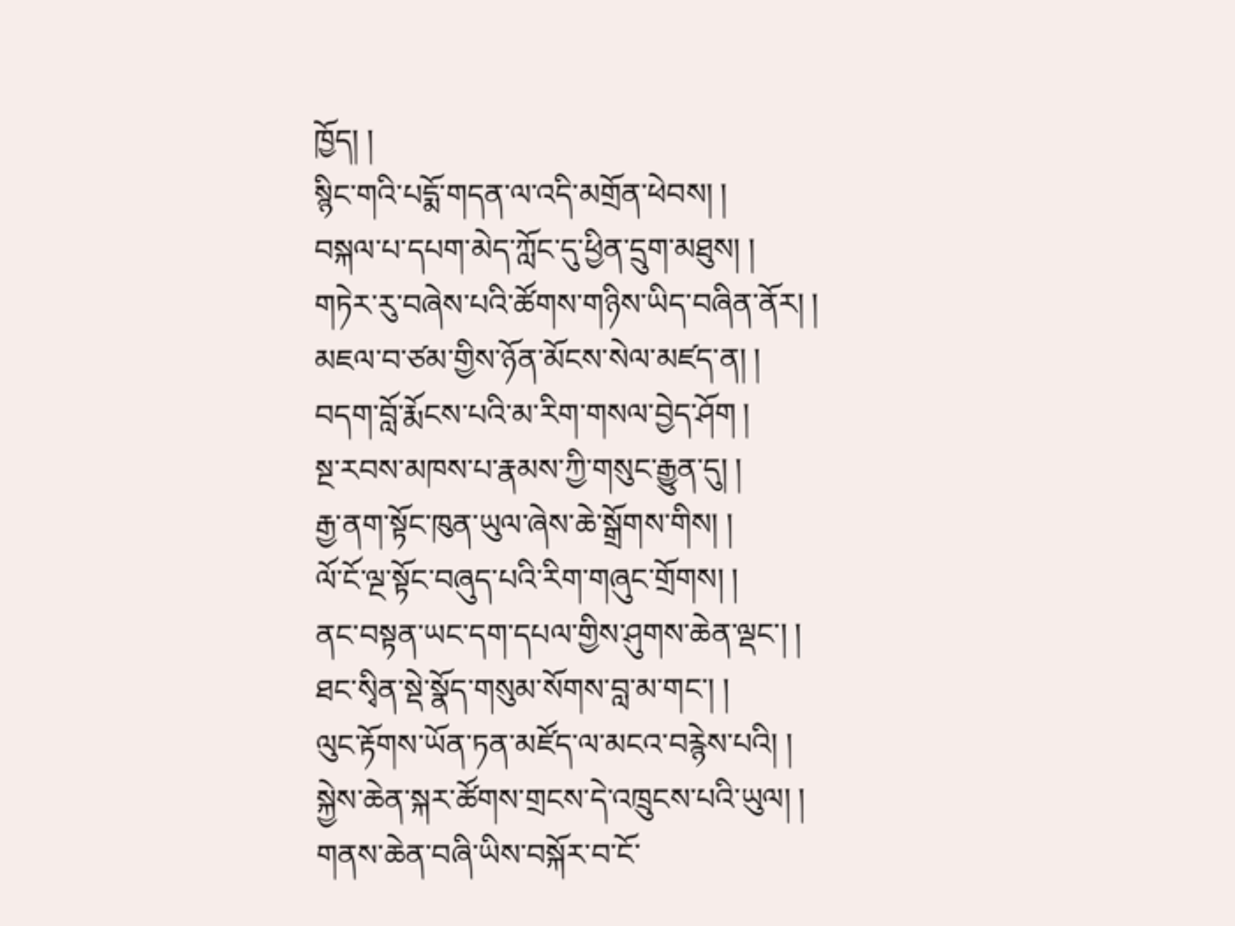ཁྱོད། །
སྙིང་གའི་པདྨོ་གདན་ལ་འདི་མགྲོན་ཕེབས། །
བསྐལ་པ་དཔག་མེད་ཀློང་དུ་ཕྱིན་དྲུག་མཐུས། །
གཏེར་རུ་བཞེས་པའི་ཚོགས་གཉིས་ཡིད་བཞིན་ནོར། །
མཇལ་བ་ཙམ་གྱིས་ཉོན་མོངས་སེལ་མཛད་ན། །
བདག་བློ་རྨོངས་པའི་མ་རིག་གསལ་བྱེད་ཤོག །
སྔ་རབས་མཁས་པ་རྣམས་ཀྱི་གསུང་རྒྱུན་དུ། །
རྒྱ་ནག་སྟོང་ཁུན་ཡུལ་ཞེས་ཆེ་སྒྲོགས་གིས། །
ལོ་ངོ་ལྔ་སྟོང་བཞུད་པའི་རིག་གཞུང་གྲོགས། །
ནང་བསྟན་ཡང་དག་དཔལ་གྱིས་ཤུགས་ཆེན་ལྡང་། །
ཐང་སྭིན་སྡེ་སྣོད་གསུམ་སོགས་བླ་མ་གང་། །
ལུང་རྟོགས་ཡོན་ཏན་མཛོད་ལ་མངའ་བརྙེས་པའི། །
སྐྱེས་ཆེན་སྐར་ཚོགས་གྲངས་དེ་འཁྲུངས་པའི་ཡུལ། །
གནས་ཆེན་བཞི་ཡིས་བསྐོར་བ་ངོ་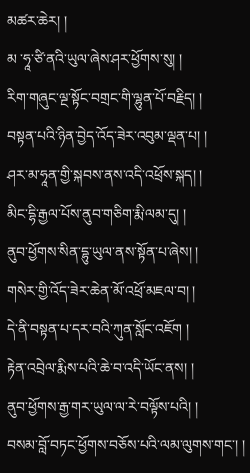མཚར་ཆེར། །
མ ་ཧཱ་ཙི་ནའི་ཡུལ་ཞེས་ཤར་ཕྱོགས་སུ། །
རིག་གཞུང་ལྔ་སྟོང་བགྲང་གི་ལྷུན་པོ་བརྗིད། །
བསྟན་པའི་ཉིན་བྱེད་འོད་ཟེར་འབུམ་ལྡན་པ། །
ཤར་མ་ཧཱན་གྱི་སྐབས་ནས་འདི་འཕྲོས་སྐད། །
མིང་དྷི་རྒྱལ་པོས་ནུབ་གཅིག་རྨི་ལམ་དུ། །
ནུབ་ཕྱོགས་སིན་དྷུ་ཡུལ་ནས་སྟོན་པ་ཞེས། །
གསེར་གྱི་འོད་ཟེར་ཆེན་མོ་འཕྲོ་མཇལ་བ། །
དེ་ནི་བསྟན་པ་དར་བའི་ཀུན་སློང་འཇོག །
རྟེན་འབྲེལ་རྨིས་པའི་ཆེ་བ་འདི་ཡོང་ནས། །
ནུབ་ཕྱོགས་རྒྱ་གར་ཡུལ་ལ་རེ་བལྟོས་པའི། །
བསམ་བློ་བཏང་ཕྱོགས་བཅོས་པའི་ལམ་ལུགས་གང་། །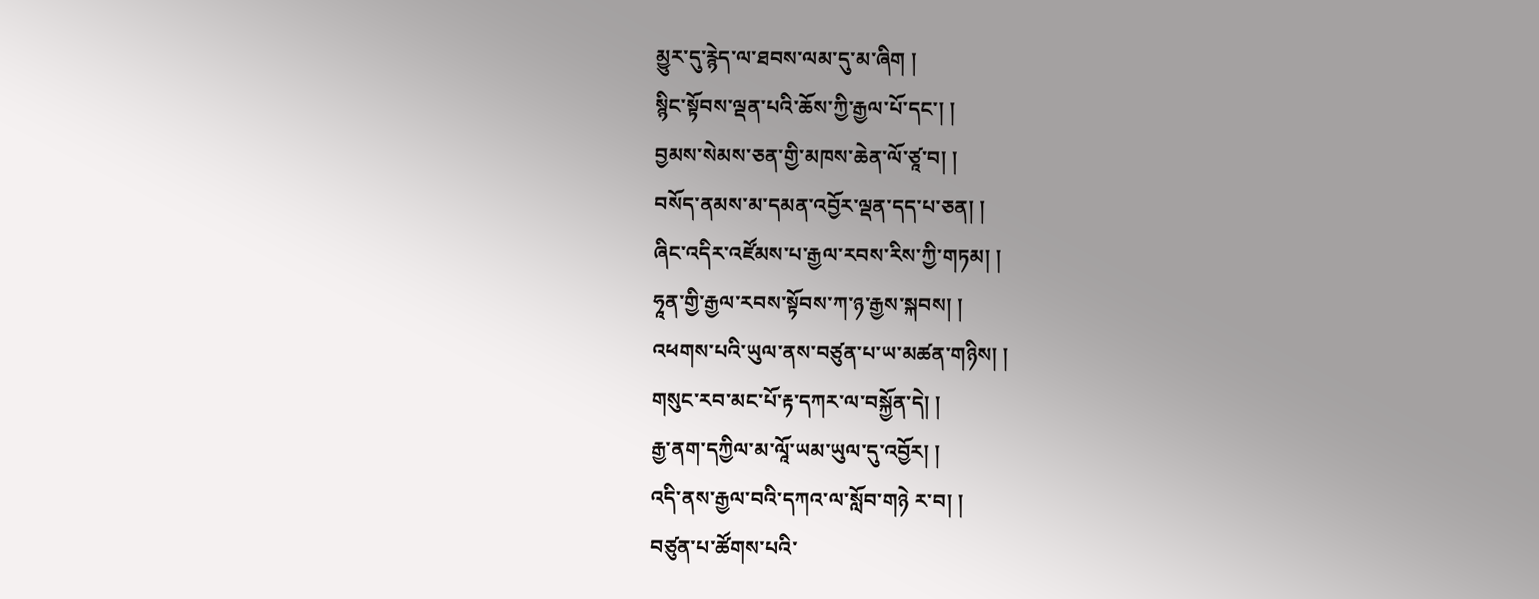མྱུར་དུ་རྙེད་ལ་ཐབས་ལམ་དུ་མ་ཞིག །
སྙིང་སྟོབས་ལྡན་པའི་ཆོས་ཀྱི་རྒྱལ་པོ་དང་། །
བྱམས་སེམས་ཅན་གྱི་མཁས་ཆེན་ལོ་ཙཱ་བ། །
བསོད་ནམས་མ་དམན་འབྱོར་ལྡན་དད་པ་ཅན། །
ཞིང་འདིར་འཛོམས་པ་རྒྱལ་རབས་རིས་ཀྱི་གཏམ། །
ཧཱན་གྱི་རྒྱལ་རབས་སྟོབས་ཀ་ཉ་རྒྱས་སྐབས། །
འཕགས་པའི་ཡུལ་ནས་བཙུན་པ་ཡ་མཚན་གཉིས། །
གསུང་རབ་མང་པོ་རྟ་དཀར་ལ་བསྐྱོན་དེ། །
རྒྱ་ནག་དཀྱིལ་མ་ལཱོ་ཡམ་ཡུལ་དུ་འབྱོར། །
འདི་ནས་རྒྱལ་བའི་དཀའ་ལ་སློབ་གཉེ ར་བ། །
བཙུན་པ་ཚོགས་པའི་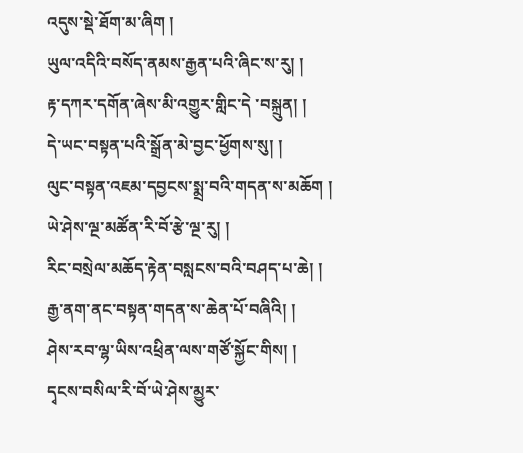འདུས་སྡེ་ཐོག་མ་ཞིག །
ཡུལ་འདིའི་བསོད་ནམས་རྒྱན་པའི་ཞིང་ས་རུ། །
རྟ་དཀར་དགོན་ཞེས་མི་འགྱུར་གླིང་དེ ་བསྐྲུན། །
དེ་ཡང་བསྟན་པའི་སྒྲོན་མེ་བྱང་ཕྱོགས་སུ། །
ལུང་བསྟན་འཇམ་དབྱངས་སྨྲ་བའི་གདན་ས་མཆོག །
ཡེ་ཤེས་ལྔ་མཚོན་རི་བོ་རྩེ་ལྔ་རུ། །
རིང་བསྲེལ་མཆོད་རྟེན་བསླངས་བའི་བཤད་པ་ཆེ། །
རྒྱ་ནག་ནང་བསྟན་གདན་ས་ཆེན་པོ་བཞིའི། །
ཤེས་རབ་ལྷ་ཡིས་འཕྲིན་ལས་གཙོ་སྐྱོང་གིས། །
དྭངས་བསིལ་རི་བོ་ཡེ་ཤེས་མྱུར་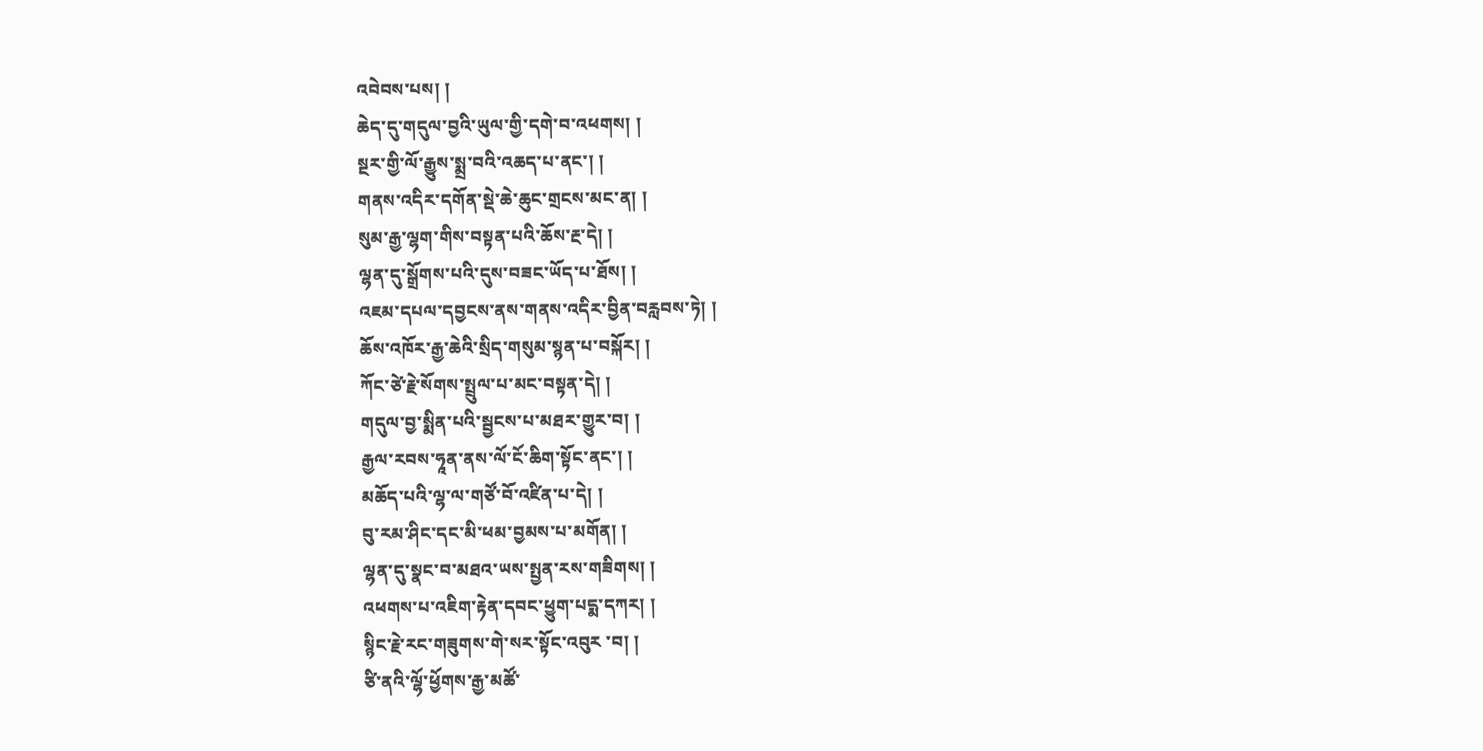འབེབས་པས། །
ཆེད་དུ་གདུལ་བྱའི་ཡུལ་གྱི་དགེ་བ་འཕགས། །
སྔར་གྱི་ལོ་རྒྱུས་སྨྲ་བའི་འཆད་པ་ནང་། །
གནས་འདིར་དགོན་སྡེ་ཆེ་ཆུང་གྲངས་མང་ན། །
སུམ་རྒྱ་ལྷག་གིས་བསྟན་པའི་ཆོས་རྔ་དེ། །
ལྷན་དུ་སྒྲོགས་པའི་དུས་བཟང་ཡོད་པ་ཐོས། །
འཇམ་དཔལ་དབྱངས་ནས་གནས་འདིར་བྱིན་བརླབས་ཏེ། །
ཆོས་འཁོར་རྒྱ་ཆེའི་སྲིད་གསུམ་སྙན་པ་བསྐོར། །
ཀོང་ཙེ་རྗེ་སོགས་སྤྲུལ་པ་མང་བསྟན་དེ། །
གདུལ་བྱ་སྨིན་པའི་སྦྱངས་པ་མཐར་གྱུར་བ། །
རྒྱལ་རབས་ཧཱན་ནས་ལོ་ངོ་ཆིག་སྟོང་ནང་། །
མཆོད་པའི་ལྷ་ལ་གཙོ་བོ་འཛིན་པ་དེ། །
བུ་རམ་ཤིང་དང་མི་ཕམ་བྱམས་པ་མགོན། །
ལྷན་དུ་སྣང་བ་མཐའ་ཡས་སྤྱན་རས་གཟིགས། །
འཕགས་པ་འཇིག་རྟེན་དབང་ཕྱུག་པདྨ་དཀར། །
སྙིང་རྗེ་རང་གཟུགས་གེ་སར་སྟོང་འབུར ་བ། །
ཙི་ནའི་ལྷོ་ཕྱོགས་རྒྱ་མཚོ་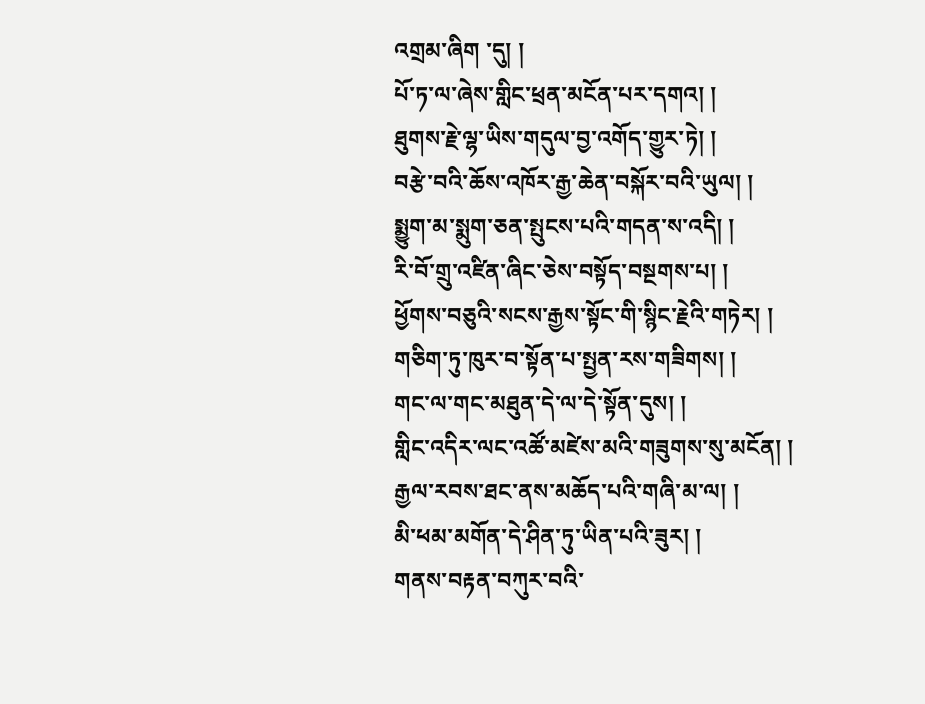འགྲམ་ཞིག ་དུ། །
པོ་ཏ་ལ་ཞེས་གླིང་ཕྲན་མངོན་པར་དགའ། །
ཐུགས་རྗེ་ལྷ་ཡིས་གདུལ་བྱ་འགོད་གྱུར་ཏེ། །
བརྩེ་བའི་ཆོས་འཁོར་རྒྱ་ཆེན་བསྐོར་བའི་ཡུལ། །
སྨྱུག་མ་སྨུག་ཅན་སྤུངས་པའི་གདན་ས་འདི། །
རི་བོ་གྲུ་འཛིན་ཞིང་ཅེས་བསྟོད་བསྔགས་པ། །
ཕྱོགས་བཅུའི་སངས་རྒྱས་སྟོང་གི་སྙིང་རྗེའི་གཏེར། །
གཅིག་ཏུ་ཁུར་བ་སྟོན་པ་སྤྱན་རས་གཟིགས། །
གང་ལ་གང་མཐུན་དེ་ལ་དེ་སྟོན་དུས། །
གླིང་འདིར་ལང་འཚོ་མཛེས་མའི་གཟུགས་སུ་མངོན། །
རྒྱལ་རབས་ཐང་ནས་མཆོད་པའི་གཞི་མ་ལ། །
མི་ཕམ་མགོན་དེ་ཤིན་ཏུ་ཡིན་པའི་ཟུར། །
གནས་བརྟན་བཀུར་བའི་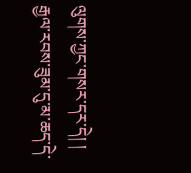ལུགས་ཀྱང་གསར་དར་དེ། །
རྒྱལ་རབས་ཟུམ་དུ་མ་ཆད་དེ་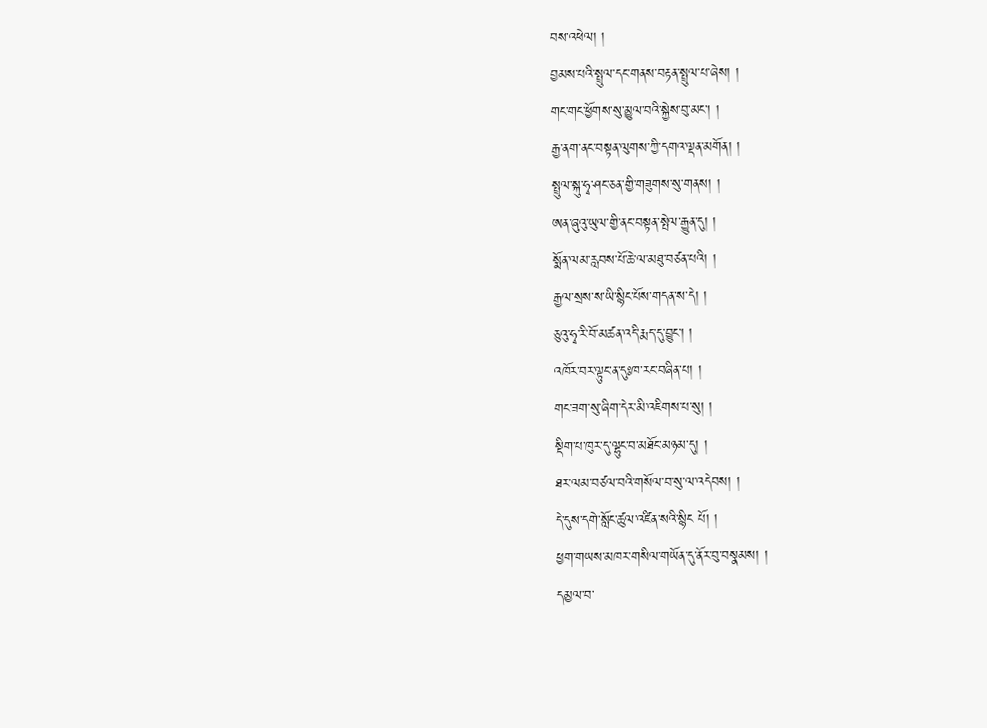བས་འཕེལ། །
བྱམས་པའི་སྤྲུལ་དང་གནས་བརྟན་སྤྲུལ་པ་ཞེས། །
གང་གང་ཕྱོགས་སུ་མྱུལ་བའི་སྐྱེས་བུ་མང་། །
རྒྱ་ནག་ནང་བསྟན་ལུགས་ཀྱི་དགའ་ལྡན་མགོན། །
སྤྲུལ་སྐུ་ཧྭ་ཤང་ཅན་གྱི་གཟུགས་སུ་གནས། །
ཨན་ཞུའུ་ཡུལ་གྱི་ནང་བསྟན་སྤེལ་རྒྱུན་དུ། །
སྨོན་ལམ་རླབས་པོ་ཆེ་ལ་མཐུ་བཙན་པའི། །
རྒྱལ་སྲས་ས་ཡི་སྙིང་པོས་གདན་ས་དེ། །
ཅུའུ་ཧྭ་རི་བོ་མཚན་འདི་རྨད་དུ་བྱུང་། །
འཁོར་བར་ལྟུང་ན་དུཿཁ་རང་བཞིན་པ། །
གང་ཟག་སུ་ཞིག་དེར་མི་འཇིགས་པ་སུ། །
སྡིག་པ་ཁུར་དུ་ལྷུང་བ་མཐོང་མཉམ་དུ། །
ཐར་ལམ་བཙལ་བའི་གསོལ་བ་སུ་ལ་འདེབས། །
དེ་དུས་དགེ་སློང་ཚུལ་འཛིན་སའི་སྙིང པོ། །
ཕྱག་གཡས་མཁར་གསིལ་གཡོན་དུ་ནོར་བུ་བསྣམས། །
དམྱལ་བ་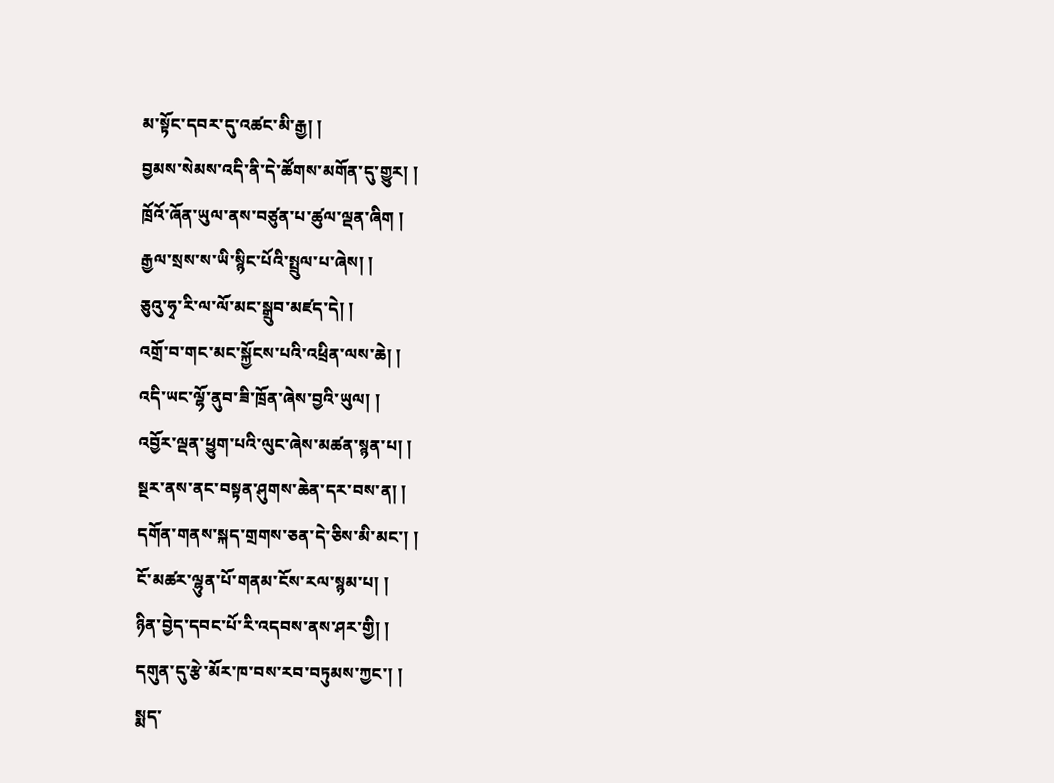མ་སྟོང་དབར་དུ་འཚང་མི་རྒྱ། །
བྱམས་སེམས་འདི་ནི་དེ་ཚོགས་མགོན་དུ་གྱུར། །
ཁྲོའོ་ཞོན་ཡུལ་ནས་བཙུན་པ་ཚུལ་ལྡན་ཞིག །
རྒྱལ་སྲས་ས་ཡི་སྙིང་པོའི་སྤྲུལ་པ་ཞེས། །
ཅུའུ་ཧྭ་རི་ལ་ལོ་མང་སྒྲུབ་མཛད་དེ། །
འགྲོ་བ་གང་མང་སྐྱོངས་པའི་འཕྲིན་ལས་ཆེ། །
འདི་ཡང་ལྷོ་ནུབ་ཟི་ཁྲོན་ཞེས་བྱའི་ཡུལ། །
འབྱོར་ལྡན་ཕྱུག་པའི་ལུང་ཞེས་མཚན་སྙན་པ། །
སྔར་ནས་ནང་བསྟན་ཤུགས་ཆེན་དར་བས་ན། །
དགོན་གནས་སྐད་གྲགས་ཅན་དེ་ཅིས་མི་མང་། །
ངོ་མཚར་ལྷུན་པོ་གནམ་ངོས་རལ་སྙམ་པ། །
ཉིན་བྱེད་དབང་པོ་རི་འདབས་ནས་ཤར་གྱི། །
དགུན་དུ་རྩེ་མོར་ཁ་བས་རབ་བཏུམས་ཀྱང་། །
སྨད་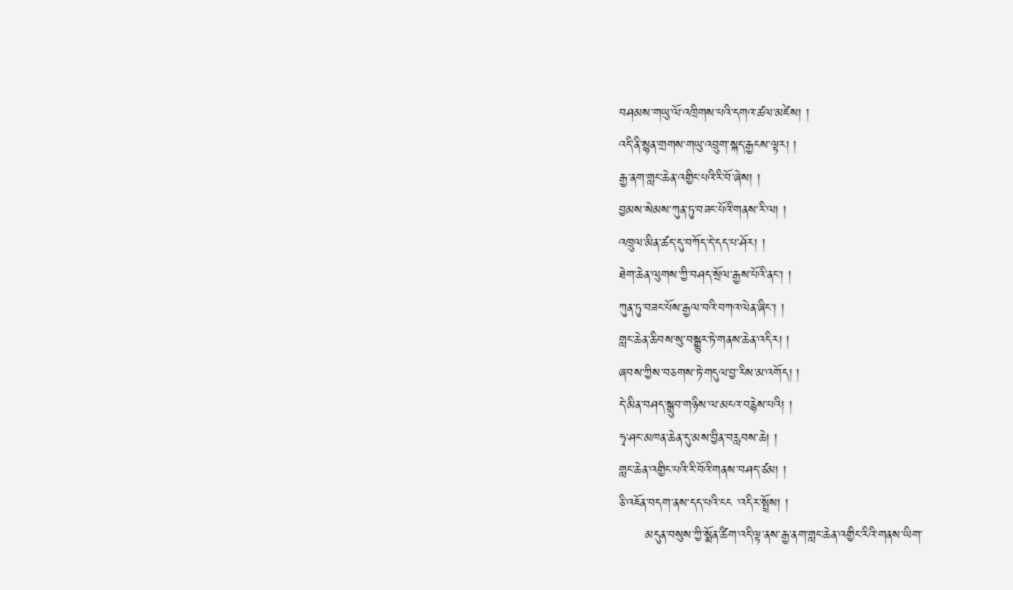བཤམས་གཡུ་ལོ་འཁྲིགས་པའི་དགའ་ཚལ་མཛེས། །
འདི་ནི་སྙན་གྲགས་གཡུ་འབྲུག་སྐད་རྒྱངས་ལྟར། །
རྒྱ་ནག་གླང་ཆེན་འགྱིང་པའི་རི་བོ་ཞེས། །
བྱམས་སེམས་ཀུན་ཏུ་བཟང་པོའི་གནས་རི་ལ། །
འཁྲུལ་མིན་ཚད་དུ་བཀོད་དེ་དད་པ་ཤོར། །
ཐེག་ཆེན་ལུགས་ཀྱི་བཤད་སྲོལ་རྒྱས་པོའི་ནང་། །
ཀུན་ཏུ་བཟང་པོས་རྒྱལ་བའི་བཀའ་ལེན་ཞིང་། །
གླང་ཆེན་ཆིབས་སུ་བསྒྱུར་ཏེ་གནས་ཆེན་འདིར། །
ཞབས་ཀྱིས་བཅགས་ཏེ་གདུལ་བྱ་རིས་མ་འགོད། །
དེ་མིན་བཤད་སྒྲུབ་གཉིས་ལ་མངའ་བརྙེས་པའི། །
ཧྭ་ཤང་མཁན་ཆེན་དུ་མས་བྱིན་བརླབས་ཆེ། །
གླང་ཆེན་འགྱིང་པའི་རི་བོའི་གནས་བཤད་ཙམ། །
ཅི་འཇོན་བདག་ནས་དད་པའི་ངང ་འདིར་སྤྲོས། །
      མདུན་བསུས་ཀྱི་སྨོན་ཚིག་འདི་ལྟ་ནས་རྒྱ་ནག་གླང་ཆེན་འགྱིང་རིའི་གནས་ཡིག་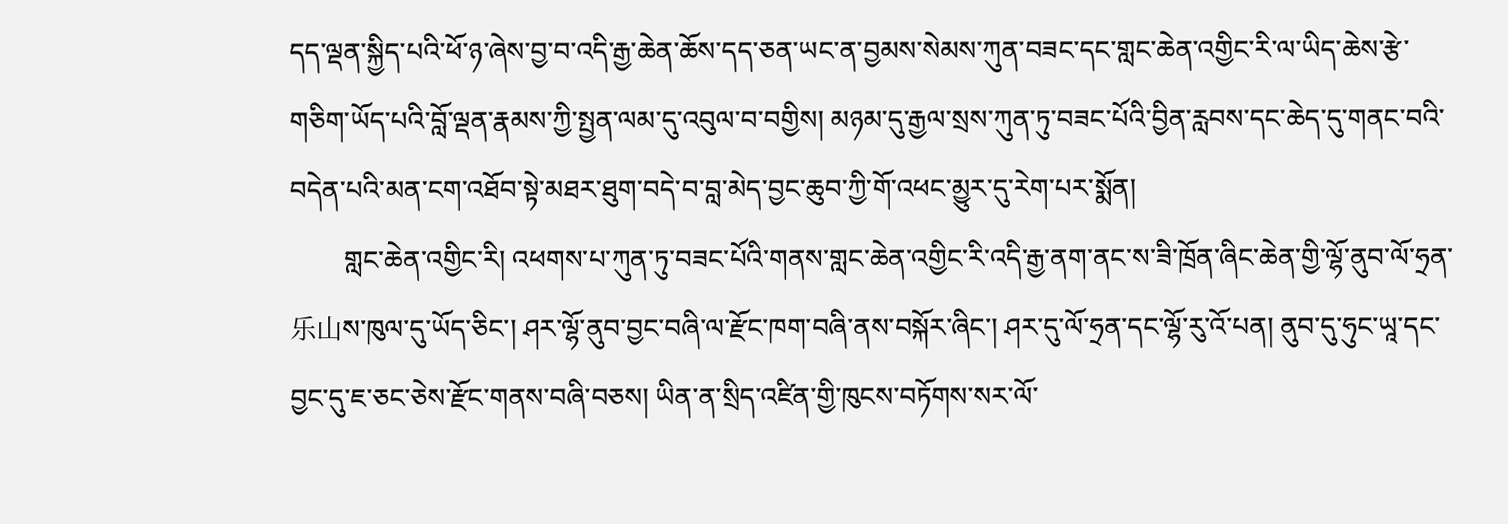དད་ལྡན་སྐྱིད་པའི་ཕོ་ཉ་ཞེས་བྱ་བ་འདི་རྒྱ་ཆེན་ཆོས་དད་ཅན་ཡང་ན་བྱམས་སེམས་ཀུན་བཟང་དང་གླང་ཆེན་འགྱིང་རི་ལ་ཡིད་ཆེས་རྩེ་གཅིག་ཡོད་པའི་བློ་ལྡན་རྣམས་ཀྱི་སྤྱན་ལམ་དུ་འབུལ་བ་བགྱིས། མཉམ་དུ་རྒྱལ་སྲས་ཀུན་ཏུ་བཟང་པོའི་བྱིན་རླབས་དང་ཆེད་དུ་གནང་བའི་བདེན་པའི་མན་ངག་འཐོབ་སྟེ་མཐར་ཐུག་བདེ་བ་བླ་མེད་བྱང་ཆུབ་ཀྱི་གོ་འཕང་མྱུར་དུ་རེག་པར་སྨོན།
        གླང་ཆེན་འགྱིང་རི། འཕགས་པ་ཀུན་ཏུ་བཟང་པོའི་གནས་གླང་ཆེན་འགྱིང་རི་འདི་རྒྱ་ནག་ནང་ས་ཟི་ཁྲོན་ཞིང་ཆེན་གྱི་ལྷོ་ནུབ་ལོ་ཧྲན་乐山ས་ཁུལ་དུ་ཡོད་ཅིང་། ཤར་ལྷོ་ནུབ་བྱང་བཞི་ལ་རྫོང་ཁག་བཞི་ནས་བསྐོར་ཞིང་། ཤར་དུ་ལོ་ཧྲན་དང་ལྷོ་རུ་འོ་པན། ནུབ་དུ་ཧུང་ཡཱ་དང་བྱང་དུ་ཇ་ཅང་ཅེས་རྫོང་གནས་བཞི་བཅས། ཡིན་ན་སྲིད་འཛིན་གྱི་ཁུངས་བཏོགས་སར་ལོ་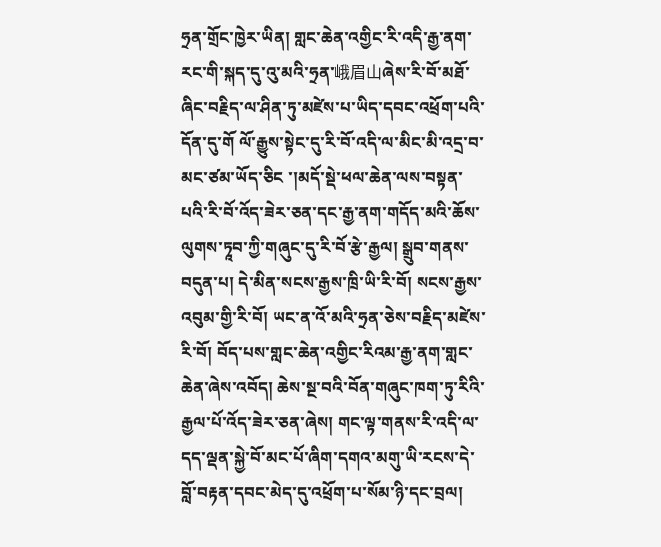ཧྲན་གྲོང་ཁྱེར་ཡིན། གླང་ཆེན་འགྱིང་རི་འདི་རྒྱ་ནག་རང་གི་སྐད་དུ་འུ་མའི་ཧྲན་峨眉山ཞེས་རི་བོ་མཐོ་ཞིང་བརྗིད་ལ་ཤིན་ཏུ་མཛེས་པ་ཡིད་དབང་འཕྲོག་པའི་དོན་དུ་གོ ལོ་རྒྱུས་སྟེང་དུ་རི་བོ་འདི་ལ་མིང་མི་འདྲ་བ་མང་ཙམ་ཡོད་ཅིང ་།མདོ་སྡེ་ཕལ་ཆེན་ལས་བསྟན་པའི་རི་བོ་འོད་ཟེར་ཅན་དང་རྒྱ་ནག་གདོད་མའི་ཆོས་ལུགས་ཏཱབ་ཀྱི་གཞུང་དུ་རི་བོ་རྩེ་རྒྱལ། སྒྲུབ་གནས་བདུན་པ། དེ་མིན་སངས་རྒྱས་ཁྲི་ཡི་རི་བོ། སངས་རྒྱས་འབུམ་གྱི་རི་བོ། ཡང་ན་འོ་མའི་ཧྲན་ཅེས་བརྗིད་མཛེས་རི་བོ། བོད་པས་གླང་ཆེན་འགྱིང་རིའམ་རྒྱ་ནག་གླང་ཆེན་ཞེས་འབོད། ཆེས་སྔ་བའི་བོན་གཞུང་ཁག་ཏུ་རིའི་རྒྱལ་པོ་འོད་ཟེར་ཅན་ཞེས། གང་ལྟ་གནས་རི་འདི་ལ་དད་ལྡན་སྐྱེ་བོ་མང་པོ་ཞིག་དགའ་མགུ་ཡི་རངས་དེ་བློ་བརྟན་དབང་མེད་དུ་འཕྲོག་པ་སོམ་ཉི་དང་བྲལ།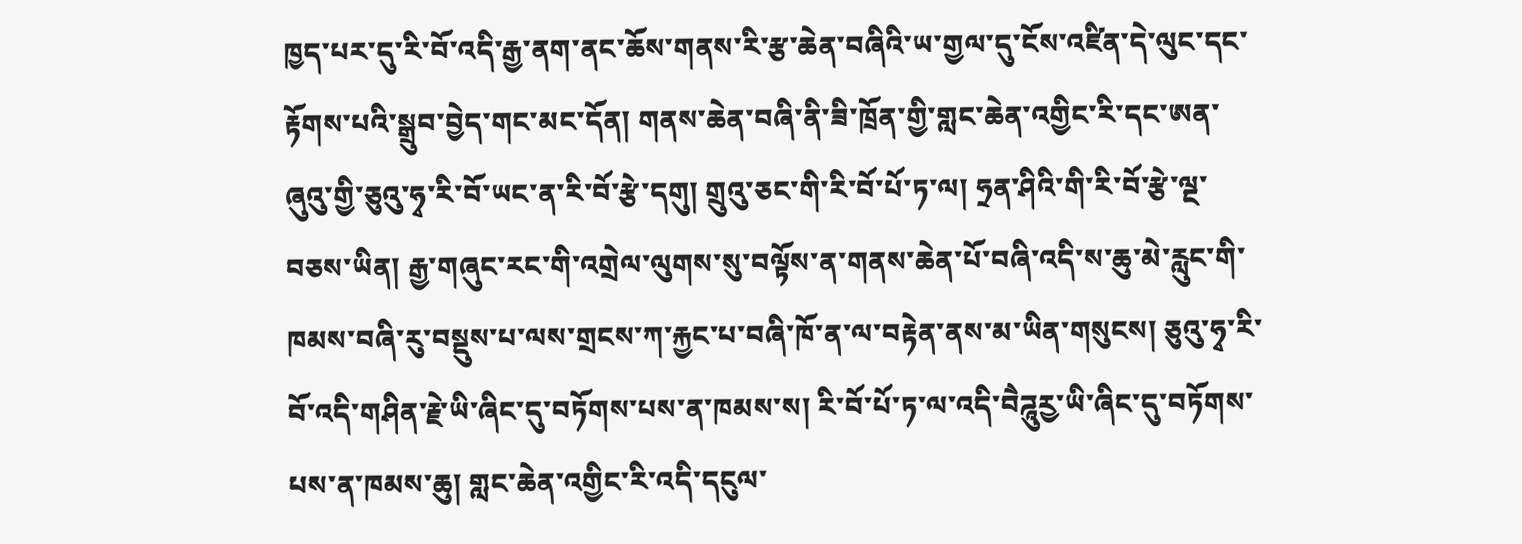ཁྱད་པར་དུ་རི་བོ་འདི་རྒྱ་ནག་ནང་ཆོས་གནས་རི་རྩ་ཆེན་བཞིའི་ཡ་གྱལ་དུ་ངོས་འཛིན་དེ་ལུང་དང་རྟོགས་པའི་སྒྲུབ་བྱེད་གང་མང་དོན། གནས་ཆེན་བཞི་ནི་ཟི་ཁྲོན་གྱི་གླང་ཆེན་འགྱིང་རི་དང་ཨན་ཞུའུ་གྱི་ཅུའུ་ཧྭ་རི་བོ་ཡང་ན་རི་བོ་རྩེ་དགུ། གྲུའུ་ཅང་གི་རི་བོ་པོ་ཏ་ལ། ཧྲན་ཤིའི་གི་རི་བོ་རྩེ་ལྔ་བཅས་ཡིན། རྒྱ་གཞུང་རང་གི་འགྲེལ་ལུགས་སུ་བལྟོས་ན་གནས་ཆེན་པོ་བཞི་འདི་ས་ཆུ་མེ་རླུང་གི་ཁམས་བཞི་རུ་བསྡུས་པ་ལས་གྲངས་ཀ་རྐྱང་པ་བཞི་ཁོ་ན་ལ་བརྟེན་ནས་མ་ཡིན་གསུངས། ཅུའུ་ཧྭ་རི་བོ་འདི་གཤིན་རྗེ་ཡི་ཞིང་དུ་བཏོགས་པས་ན་ཁམས་ས། རི་བོ་པོ་ཏ་ལ་འདི་བཻཌཱུཪྱ་ཡི་ཞིང་དུ་བཏོགས་པས་ན་ཁམས་ཆུ། གླང་ཆེན་འགྱིང་རི་འདི་དངུལ་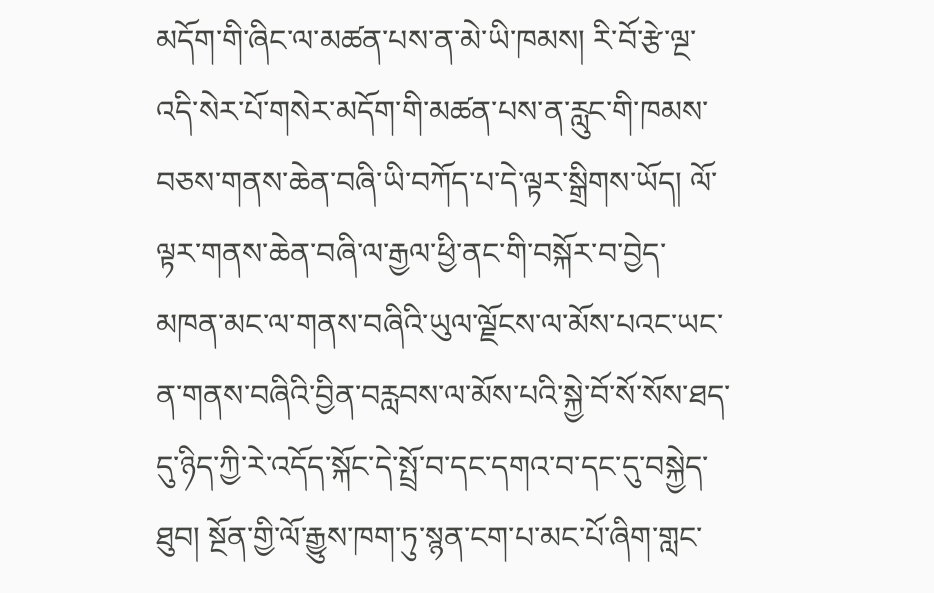མདོག་གི་ཞིང་ལ་མཚན་པས་ན་མེ་ཡི་ཁམས། རི་བོ་རྩེ་ལྔ་འདི་སེར་པོ་གསེར་མདོག་གི་མཚན་པས་ན་རླུང་གི་ཁམས་བཅས་གནས་ཆེན་བཞི་ཡི་བཀོད་པ་དེ་ལྟར་སྒྲིགས་ཡོད། ལོ་ལྟར་གནས་ཆེན་བཞི་ལ་རྒྱལ་ཕྱི་ནང་གི་བསྐོར་བ་བྱེད་མཁན་མང་ལ་གནས་བཞིའི་ཡུལ་ལྗོངས་ལ་མོས་པའང་ཡང་ན་གནས་བཞིའི་བྱིན་བརླབས་ལ་མོས་པའི་སྐྱེ་བོ་སོ་སོས་ཐད་དུ་ཉིད་ཀྱི་རེ་འདོད་སྐོང་དེ་སྤྲོ་བ་དང་དགའ་བ་དང་དུ་བསྐྱེད་ཐུབ། སྔོན་གྱི་ལོ་རྒྱུས་ཁག་ཏུ་སྙན་ངག་པ་མང་པོ་ཞིག་གླང་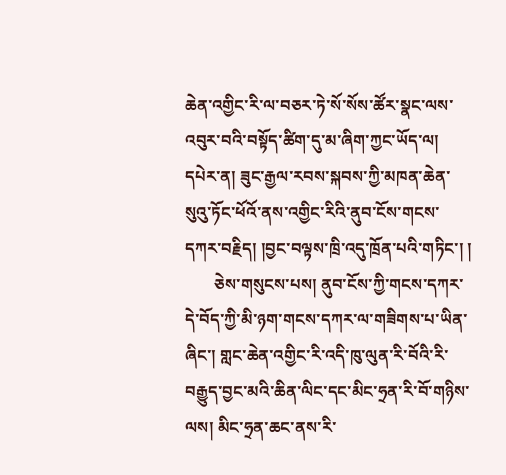ཆེན་འགྱིང་རི་ལ་བཅར་ཏེ་སོ་སོས་ཚོར་སྣང་ལས་འབུར་བའི་བསྟོད་ཚིག་དུ་མ་ཞིག་ཀྱང་ཡོད་ལ། དཔེར་ན། ཟུང་རྒྱལ་རབས་སྐབས་ཀྱི་མཁན་ཆེན་སུའུ་ཏོང་ཕོའོ་ནས་འགྱིང་རིའི་ནུབ་ངོས་གངས་དཀར་བརྗིད། །བྱང་བལྟས་ཁྲི་འདུ་ཁྲོན་པའི་གཏིང་། །
       ཅེས་གསུངས་པས། ནུབ་ངོས་ཀྱི་གངས་དཀར་དེ་བོད་ཀྱི་མི་ཉག་གངས་དཀར་ལ་གཟིགས་པ་ཡིན་ཞིང་། གླང་ཆེན་འགྱིང་རི་འདི་ཁུ་ལུན་རི་བོའི་རི་བརྒྱུད་བྱང་མའི་ཆིན་ལིང་དང་མིང་ཧྲན་རི་བོ་གཉིས་ལས། མིང་ཧྲན་ཆང་ནས་རི་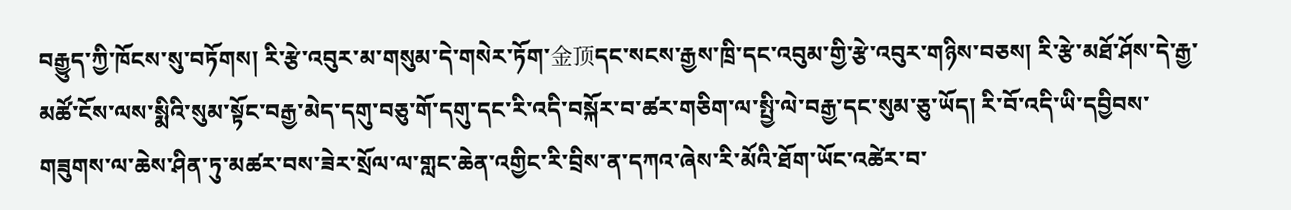བརྒྱུད་ཀྱི་ཁོངས་སུ་བཏོགས། རི་རྩེ་འབུར་མ་གསུམ་དེ་གསེར་ཏོག་金顶དང་སངས་རྒྱས་ཁྲི་དང་འབུམ་གྱི་རྩེ་འབུར་གཉིས་བཅས། རི་རྩེ་མཐོ་ཤོས་དེ་རྒྱ་མཚོ་ངོས་ལས་སྨིའི་སུམ་སྟོང་བརྒྱ་མེད་དགུ་བཅུ་གོ་དགུ་དང་རི་འདི་བསྐོར་བ་ཚར་གཅིག་ལ་སྤྱི་ལེ་བརྒྱ་དང་སུམ་ཅུ་ཡོད། རི་བོ་འདི་ཡི་དབྱིབས་གཟུགས་ལ་ཆེས་ཤིན་ཏུ་མཚར་བས་ཟེར་སྲོལ་ལ་གླང་ཆེན་འགྱིང་རི་བྲིས་ན་དཀའ་ཞེས་རི་མོའི་ཐོག་ཡོང་འཚེར་བ་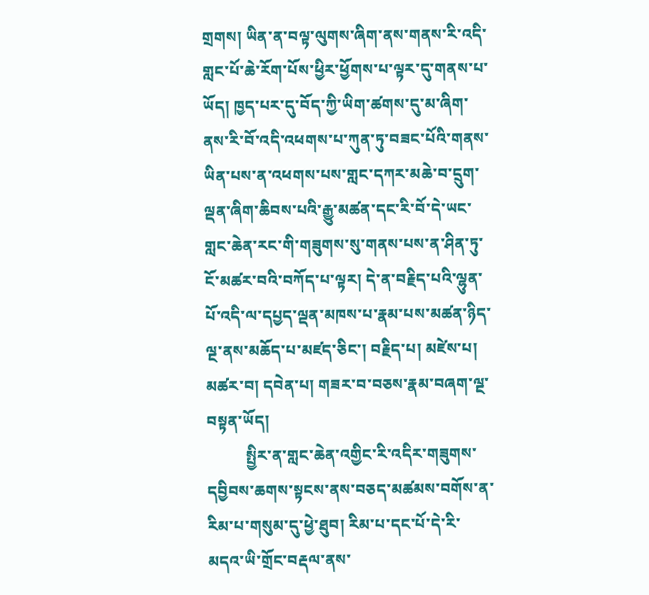གྲགས། ཡིན་ན་བལྟ་ལུགས་ཞིག་ནས་གནས་རི་འདི་གླང་པོ་ཆེ་རོག་པོས་ཕྱིར་ཕྱོགས་པ་ལྟར་དུ་གནས་པ་ཡོད། ཁྱད་པར་དུ་བོད་ཀྱི་ཡིག་ཚགས་དུ་མ་ཞིག་ནས་རི་བོ་འདི་འཕགས་པ་ཀུན་ཏུ་བཟང་པོའི་གནས་ཡིན་པས་ན་འཕགས་པས་གླང་དཀར་མཆེ་བ་དྲུག་ལྡན་ཞིག་ཆིབས་པའི་རྒྱུ་མཚན་དང་རི་བོ་དེ་ཡང་གླང་ཆེན་རང་གི་གཟུགས་སུ་གནས་པས་ན་ཤིན་ཏུ་ངོ་མཚར་བའི་བཀོད་པ་ལྟར། དེ་ན་བརྗིད་པའི་ལྷུན་པོ་འདི་ལ་དཔྱད་ལྡན་མཁས་པ་རྣམ་པས་མཚན་ཉིད་ལྔ་ནས་མཆོད་པ་མཛད་ཅིང་། བརྗིད་པ། མཛེས་པ། མཚར་བ། དབེན་པ། གཟར་བ་བཅས་རྣམ་བཞག་ལྔ་བསྟན་ཡོད།
          སྤྱིར་ན་གླང་ཆེན་འགྱིང་རི་འདིར་གཟུགས་དབྱིབས་ཆགས་སྟངས་ནས་བཅད་མཚམས་བགོས་ན་རིམ་པ་གསུམ་དུ་ཕྱེ་ཐུབ། རིམ་པ་དང་པོ་དེ་རི་མདའ་ཡི་གྲོང་བརྡལ་ནས་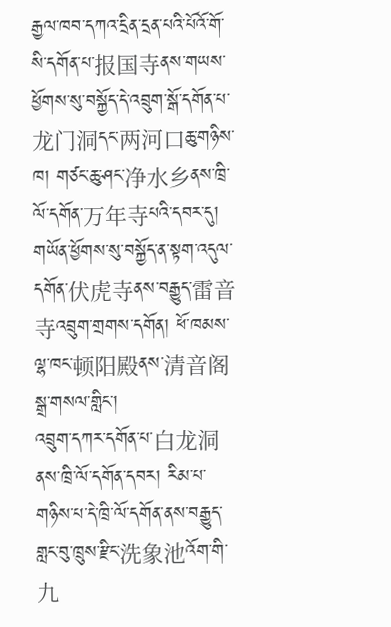རྒྱལ་ཁབ་དཀའ་དྲིན་དྲན་པའི་པོའོ་གོ་སི་དགོན་པ་报国寺ནས་གཡས་ཕྱོགས་སུ་བསྐྱོད་དེ་འབྲུག་སྒོ་དགོན་པ་龙门洞དང་两河口ཆུ་གཉིས་ཁ། གཙང་ཆུ་ཤང་净水乡ནས་ཁྲི་ལོ་དགོན་万年寺པའི་དབར་དུ། གཡོན་ཕྱོགས་སུ་བསྐྱོད་ན་སྟག་འདུལ་དགོན་伏虎寺ནས་བརྒྱུད་雷音寺འབྲུག་གྲགས་དགོན། ཕོ་ཁམས་ལྷ་ཁང་顿阳殿ནས་清音阁སྒྲ་གསལ་གླིང་།
འབྲུག་དཀར་དགོན་པ་白龙洞ནས་ཁྲི་ལོ་དགོན་དབར། རིམ་པ་གཉིས་པ་དེ་ཁྲི་ལོ་དགོན་ནས་བརྒྱུད་གླང་བུ་ཁྲུས་རྫིང་洗象池འོག་གི་九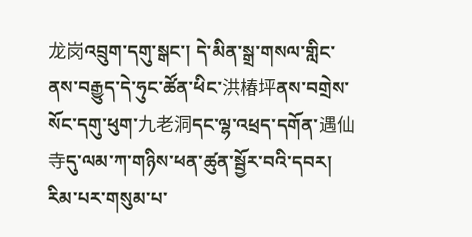龙岗འབྲུག་དགུ་སྒང་། དེ་མིན་སྒྲ་གསལ་གླིང་ནས་བརྒྱུད་དེ་ཧུང་ཚོན་ཕིང་洪椿坪ནས་བགྲེས་སོང་དགུ་ཕུག་九老洞དང་ལྷ་འཕྲད་དགོན་遇仙寺དུ་ལམ་ཀ་གཉིས་ཕན་ཚུན་སྦྱོར་བའི་དབར། རིམ་པར་གསུམ་པ་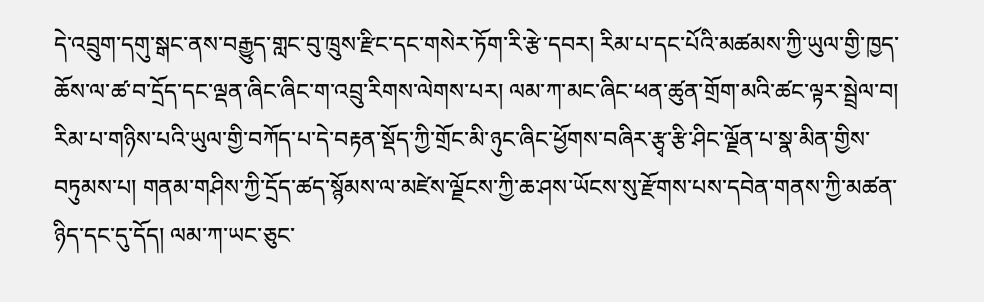དེ་འབྲུག་དགུ་སྒང་ནས་བརྒྱུད་གླང་བུ་ཁྲུས་རྫིང་དང་གསེར་ཏོག་རི་རྩེ་དབར། རིམ་པ་དང་པོའི་མཚམས་ཀྱི་ཡུལ་གྱི་ཁྱད་ཆོས་ལ་ཚ་བ་དྲོད་དང་ལྡན་ཞིང་ཞིང་ག་འབྲུ་རིགས་ལེགས་པར། ལམ་ཀ་མང་ཞིང་ཕན་ཚུན་གྲོག་མའི་ཚང་ལྟར་སྦྲེལ་བ། རིམ་པ་གཉིས་པའི་ཡུལ་གྱི་བཀོད་པ་དེ་བརྟན་སྡོད་ཀྱི་གྲོང་མི་ཉུང་ཞིང་ཕྱོགས་བཞིར་རྩྭ་རྩི་ཤིང་ལྗོན་པ་སྣ་མིན་གྱིས་བཏུམས་པ། གནམ་གཤིས་ཀྱི་དྲོད་ཚད་སྙོམས་ལ་མཛེས་ལྗོངས་ཀྱི་ཆ་ཤས་ཡོངས་སུ་རྫོགས་པས་དབེན་གནས་ཀྱི་མཚན་ཉིད་དང་དུ་དོད། ལམ་ཀ་ཡང་ཅུང་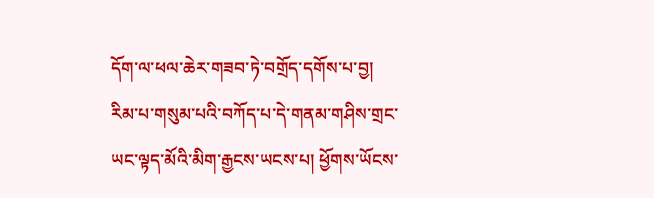དོག་ལ་ཕལ་ཆེར་གཟབ་ཏེ་བགྲོད་དགོས་པ་བྱ། རིམ་པ་གསུམ་པའི་བཀོད་པ་དེ་གནམ་གཤིས་གྲང་ཡང་ལྟད་མོའི་མིག་རྒྱངས་ཡངས་པ། ཕྱོགས་ཡོངས་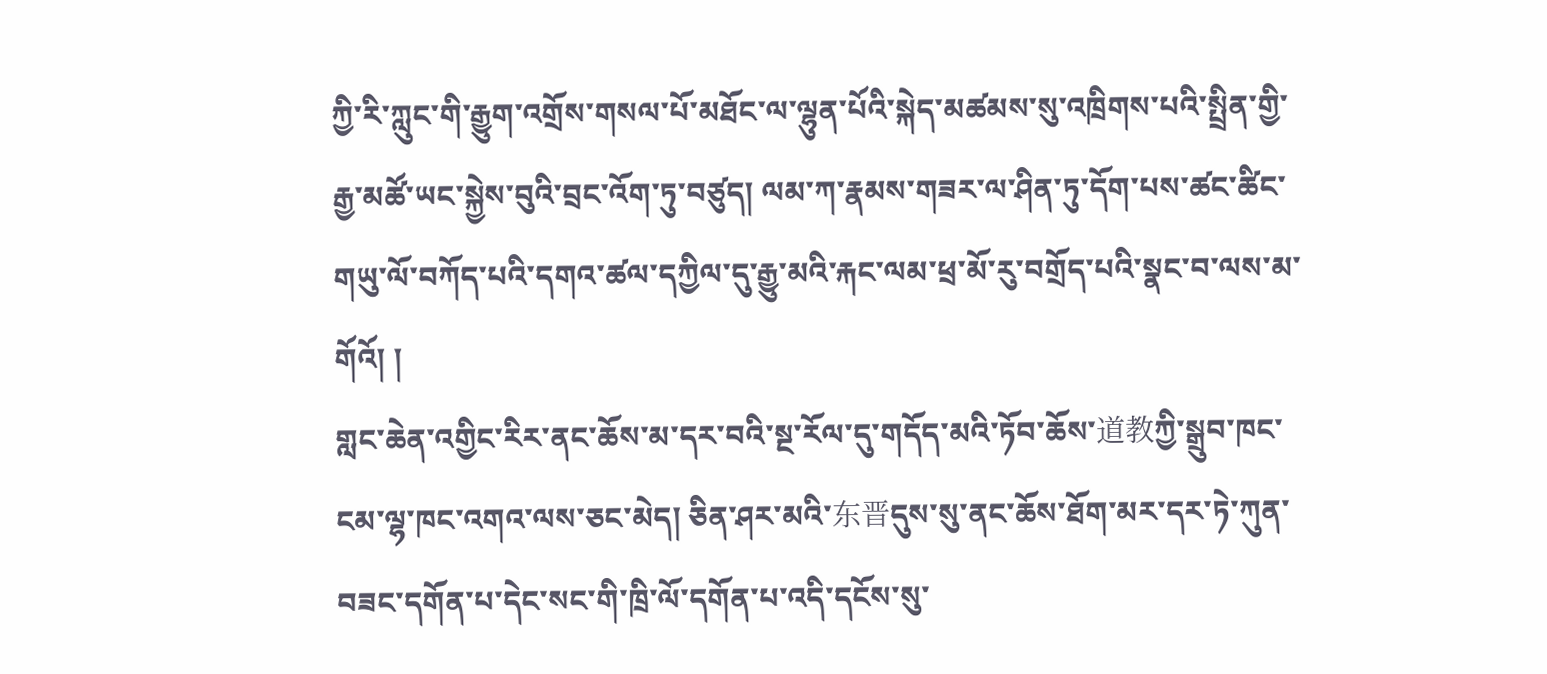ཀྱི་རི་ཀླུང་གི་རྒྱུག་འགྲོས་གསལ་པོ་མཐོང་ལ་ལྷུན་པོའི་སྐེད་མཚམས་སུ་འཁྲིགས་པའི་སྤྲིན་གྱི་རྒྱ་མཚོ་ཡང་སྐྱེས་བུའི་བྲང་འོག་ཏུ་བཙུད། ལམ་ཀ་རྣམས་གཟར་ལ་ཤིན་ཏུ་དོག་པས་ཚང་ཚིང་གཡུ་ལོ་བཀོད་པའི་དགའ་ཚལ་དཀྱིལ་དུ་རྒྱུ་མའི་རྐང་ལམ་ཕྲ་མོ་རུ་བགྲོད་པའི་སྣང་བ་ལས་མ་གོའོ། །
གླང་ཆེན་འགྱིང་རིར་ནང་ཆོས་མ་དར་བའི་སྔ་རོལ་དུ་གདོད་མའི་ཏོབ་ཆོས་道教ཀྱི་སྒྲུབ་ཁང་ངམ་ལྷ་ཁང་འགའ་ལས་ཅང་མེད། ཅིན་ཤར་མའི་东晋དུས་སུ་ནང་ཆོས་ཐོག་མར་དར་ཏེ་ཀུན་བཟང་དགོན་པ་དེང་སང་གི་ཁྲི་ལོ་དགོན་པ་འདི་དངོས་སུ་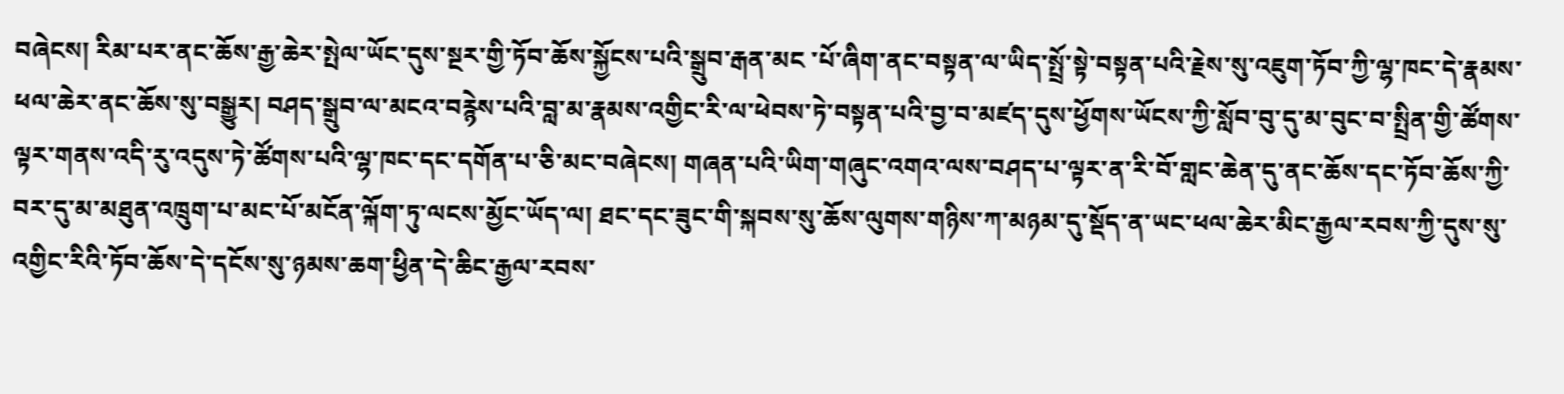བཞེངས། རིམ་པར་ནང་ཆོས་རྒྱ་ཆེར་སྤེལ་ཡོང་དུས་སྔར་གྱི་ཏོབ་ཆོས་སྐྱོངས་པའི་སྒྲུབ་རྒན་མང ་པོ་ཞིག་ནང་བསྟན་ལ་ཡིད་སྤྲོ་སྟེ་བསྟན་པའི་རྗེས་སུ་འཇུག་ཏོབ་ཀྱི་ལྷ་ཁང་དེ་རྣམས་ཕལ་ཆེར་ནང་ཆོས་སུ་བསྒྱུར། བཤད་སྒྲུབ་ལ་མངའ་བརྙེས་པའི་བླ་མ་རྣམས་འགྱིང་རི་ལ་ཕེབས་ཏེ་བསྟན་པའི་བྱ་བ་མཛད་དུས་ཕྱོགས་ཡོངས་ཀྱི་སློབ་བུ་དུ་མ་བུང་བ་སྤྲིན་གྱི་ཚོགས་ལྟར་གནས་འདི་རུ་འདུས་ཏེ་ཚོགས་པའི་ལྷ་ཁང་དང་དགོན་པ་ཅི་མང་བཞེངས། གཞན་པའི་ཡིག་གཞུང་འགའ་ལས་བཤད་པ་ལྟར་ན་རི་བོ་གླང་ཆེན་དུ་ནང་ཆོས་དང་ཏོབ་ཆོས་ཀྱི་བར་དུ་མ་མཐུན་འཁྲུག་པ་མང་པོ་མངོན་ལྐོག་ཏུ་ལངས་མྱོང་ཡོད་ལ། ཐང་དང་ཟུང་གི་སྐབས་སུ་ཆོས་ལུགས་གཉིས་ཀ་མཉམ་དུ་སྡོད་ན་ཡང་ཕལ་ཆེར་མིང་རྒྱལ་རབས་ཀྱི་དུས་སུ་འགྱིང་རིའི་ཏོབ་ཆོས་དེ་དངོས་སུ་ཉམས་ཆག་ཕྱིན་དེ་ཆིང་རྒྱལ་རབས་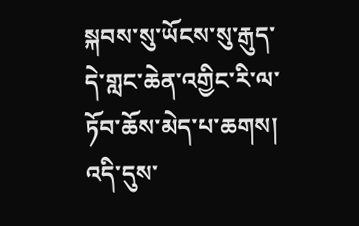སྐབས་སུ་ཡོངས་སུ་རྒུད་དེ་གླང་ཆེན་འགྱིང་རི་ལ་ཏོབ་ཆོས་མེད་པ་ཆགས། འདི་དུས་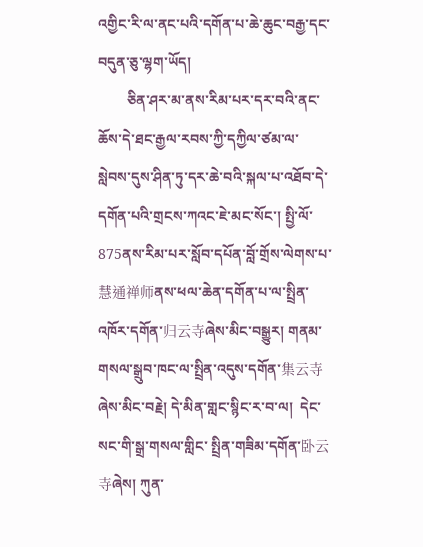འགྱིང་རི་ལ་ནང་པའི་དགོན་པ་ཆེ་ཆུང་བརྒྱ་དང་བདུན་ཅུ་ལྷག་ཡོད།
        ཅིན་ཤར་མ་ནས་རིམ་པར་དར་བའི་ནང་ཆོས་དེ་ཐང་རྒྱལ་རབས་ཀྱི་དཀྱིལ་ཙམ་ལ་སླེབས་དུས་ཤིན་ཏུ་དར་ཆེ་བའི་སྐལ་པ་འཐོབ་དེ་དགོན་པའི་གྲངས་ཀའང་ཇེ་མང་སོང་། སྤྱི་ལོ་875ནས་རིམ་པར་སློབ་དཔོན་བློ་གྲོས་ལེགས་པ་慧通禅师ནས་ཕལ་ཆེན་དགོན་པ་ལ་སྤྲིན་འཁོར་དགོན་归云寺ཞེས་མིང་བསྒྱུར། གནམ་གསལ་སྒྲུབ་ཁང་ལ་སྤྲིན་འདུས་དགོན་集云寺ཞེས་མིང་བརྗེ། དེ་མིན་གླང་སྙིང་ར་བ་ལ།  དེང་སང་གི་སྒྲ་གསལ་གླིང་ སྤྲིན་གཟིམ་དགོན་卧云寺ཞེས། ཀུན་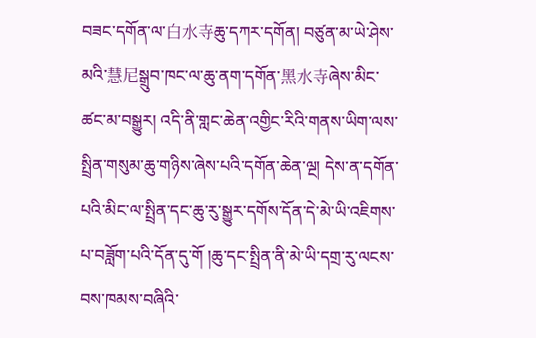བཟང་དགོན་ལ་白水寺ཆུ་དཀར་དགོན། བཙུན་མ་ཡེ་ཤེས་མའི་慧尼སྒྲུབ་ཁང་ལ་ཆུ་ནག་དགོན་黑水寺ཞེས་མིང་ཚང་མ་བསྒྱུར། འདི་ནི་གླང་ཆེན་འགྱིང་རིའི་གནས་ཡིག་ལས་སྤྲིན་གསུམ་ཆུ་གཉིས་ཞེས་པའི་དགོན་ཆེན་ལྔ། དེས་ན་དགོན་པའི་མིང་ལ་སྤྲིན་དང་ཆུ་རུ་སྒྱུར་དགོས་དོན་དེ་མེ་ཡི་འཇིགས་པ་བཟློག་པའི་དོན་དུ་གོ །ཆུ་དང་སྤྲིན་ནི་མེ་ཡི་དགྲ་རུ་ལངས་བས་ཁམས་བཞིའི་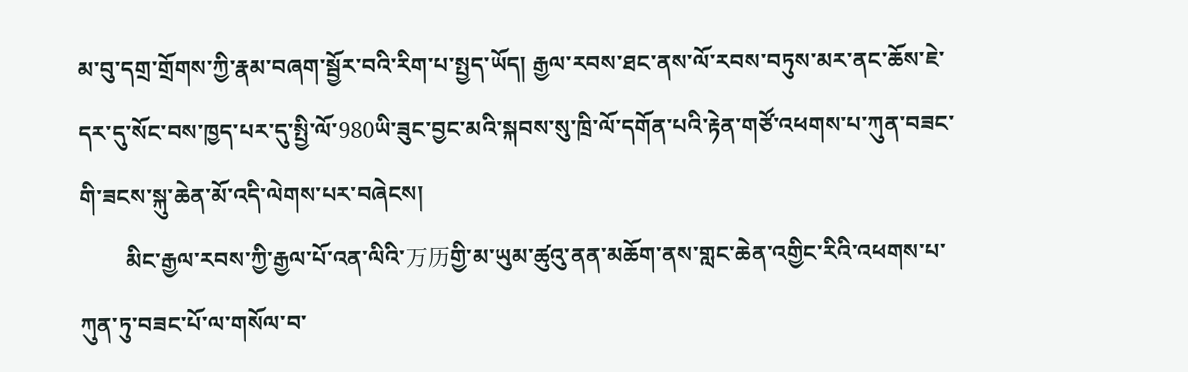མ་བུ་དགྲ་གྲོགས་ཀྱི་རྣམ་བཞག་སྦྱོར་བའི་རིག་པ་སྤྱད་ཡོད། རྒྱལ་རབས་ཐང་ནས་ལོ་རབས་བཏུས་མར་ནང་ཆོས་ཇེ་དར་དུ་སོང་བས་ཁྱད་པར་དུ་སྤྱི་ལོ་980ཡི་ཟུང་བྱང་མའི་སྐབས་སུ་ཁྲི་ལོ་དགོན་པའི་རྟེན་གཙོ་འཕགས་པ་ཀུན་བཟང་གི་ཟངས་སྐུ་ཆེན་མོ་འདི་ལེགས་པར་བཞེངས།
        མིང་རྒྱལ་རབས་ཀྱི་རྒྱལ་པོ་འན་ལིའི་万历གྱི་མ་ཡུམ་ཚུའུ་ནན་མཆོག་ནས་གླང་ཆེན་འགྱིང་རིའི་འཕགས་པ་ཀུན་ཏུ་བཟང་པོ་ལ་གསོལ་བ་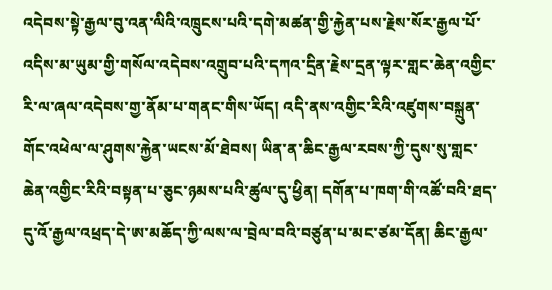འདེབས་སྟེ་རྒྱལ་བུ་འན་ལིའི་འཁྲུངས་པའི་དགེ་མཚན་གྱི་རྐྱེན་པས་རྗེས་སོར་རྒྱལ་པོ་འདིས་མ་ཡུམ་གྱི་གསོལ་འདེབས་འགྲུབ་པའི་དཀའ་དྲིན་རྗེས་དྲན་ལྟར་གླང་ཆེན་འགྱིང་རི་ལ་ཞལ་འདེབས་གྱ་ནོམ་པ་གནང་གིས་ཡོད། འདི་ནས་འགྱིང་རིའི་འཛུགས་བསྐྲུན་གོང་འཕེལ་ལ་ཤུགས་རྐྱེན་ཡངས་མོ་ཐེབས། ཡིན་ན་ཆིང་རྒྱལ་རབས་ཀྱི་དུས་སུ་གླང་ཆེན་འགྱིང་རིའི་བསྟན་པ་ཅུང་ཉམས་པའི་ཚུལ་དུ་ཕྱིན། དགོན་པ་ཁག་གི་འཚོ་བའི་ཐད་དུ་འོ་རྒྱལ་འཕྲད་དེ་ཨ་མཆོད་ཀྱི་ལས་ལ་བྲེལ་བའི་བཙུན་པ་མང་ཙམ་དོན། ཆིང་རྒྱལ་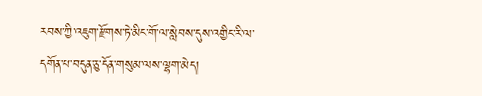རབས་ཀྱི་འཇུག་རྫོགས་ཏེ་མིང་གོ་ལ་སླེབས་དུས་འགྱིང་རི་ལ་དགོན་པ་བདུན་ཅུ་དོན་གསུམ་ལས་ལྷག་མེད།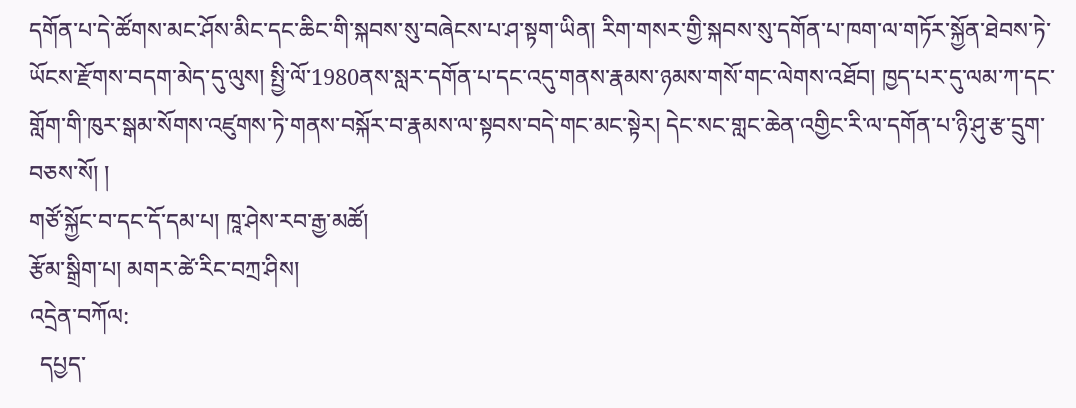དགོན་པ་དེ་ཚོགས་མང་ཤོས་མིང་དང་ཆིང་གི་སྐབས་སུ་བཞེངས་པ་ཤ་སྟག་ཡིན། རིག་གསར་གྱི་སྐབས་སུ་དགོན་པ་ཁག་ལ་གཏོར་སྐྱོན་ཐེབས་ཏེ་ཡོངས་རྫོགས་བདག་མེད་དུ་ལུས། སྤྱི་ལོ་1980ནས་སླར་དགོན་པ་དང་འདུ་གནས་རྣམས་ཉམས་གསོ་གང་ལེགས་འཐོབ། ཁྱད་པར་དུ་ལམ་ཀ་དང་གློག་གི་ཁུར་སྒམ་སོགས་འཛུགས་ཏེ་གནས་བསྐོར་བ་རྣམས་ལ་སྟབས་བདེ་གང་མང་སྟེར། དེང་སང་གླང་ཆེན་འགྱིང་རི་ལ་དགོན་པ་ཉི་ཤུ་རྩ་དྲུག་བཅས་སོ། །
གཙོ་སྐྱོང་བ་དང་དོ་དམ་པ། ཁཱ་ཤེས་རབ་རྒྱ་མཚོ།
རྩོམ་སྒྲིག་པ། མགར་ཚེ་རིང་བཀྲ་ཤིས།
འདྲེན་བཀོལ:
  དཔྱད་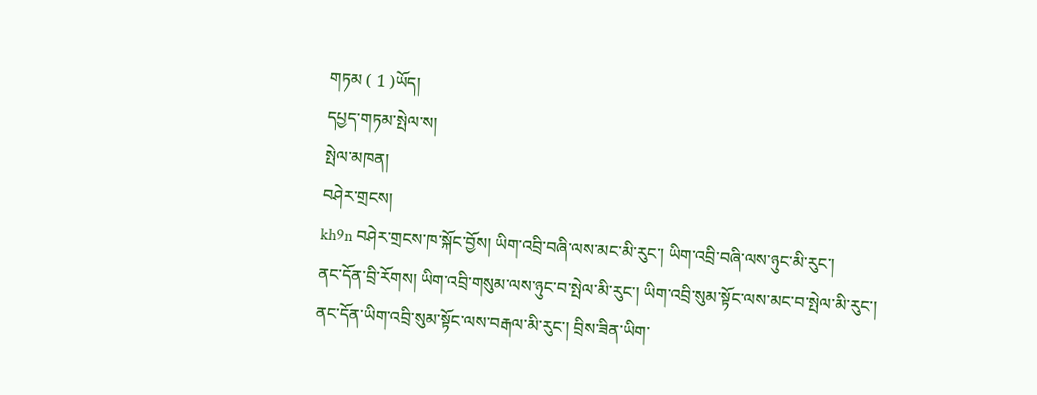གཏམ ( 1 )ཡོད།
དཔྱད་གཏམ་སྤེལ་ས།
སྤེལ་མཁན།
བཤེར་གྲངས།
kh9n བཤེར་གྲངས་ཁ་སྐོང་བྱོས། ཡིག་འབྲི་བཞི་ལས་མང་མི་རུང་། ཡིག་འབྲི་བཞི་ལས་ཉུང་མི་རུང་།
ནང་དོན་བྲི་རོགས། ཡིག་འབྲི་གསུམ་ལས་ཉུང་བ་སྤེལ་མི་རུང་། ཡིག་འབྲི་སུམ་སྟོང་ལས་མང་བ་སྤེལ་མི་རུང་།
ནང་དོན་ཡིག་འབྲི་སུམ་སྟོང་ལས་བརྒལ་མི་རུང་། བྲིས་ཟིན་ཡིག་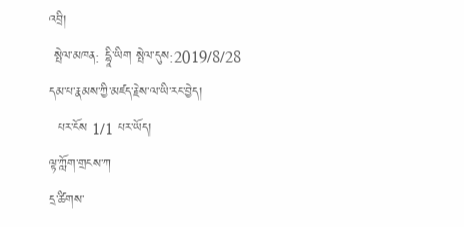འབྲི།
 སྤེལ་མཁན: དྷཱི་ཡིག སྤེལ་དུས:2019/8/28
དམ་པ་རྣམས་ཀྱི་མཛད་རྗེས་ལ་ཡི་རང་བྱེད།
  པར་ངོས 1/1 པར་ཡོད།
ལྟ་ཀློག་གྲངས་ཀ
དྲ་ཚིགས་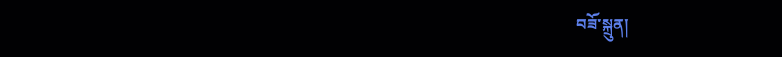བཟོ་སྐྲུན།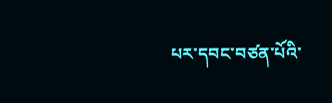པར་དབང་བཙན་པོའི་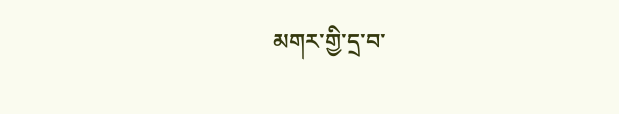མགར་གྱི་དྲ་བ་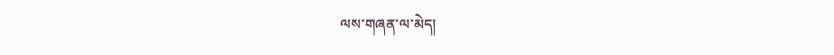ལས་གཞན་ལ་མེད།